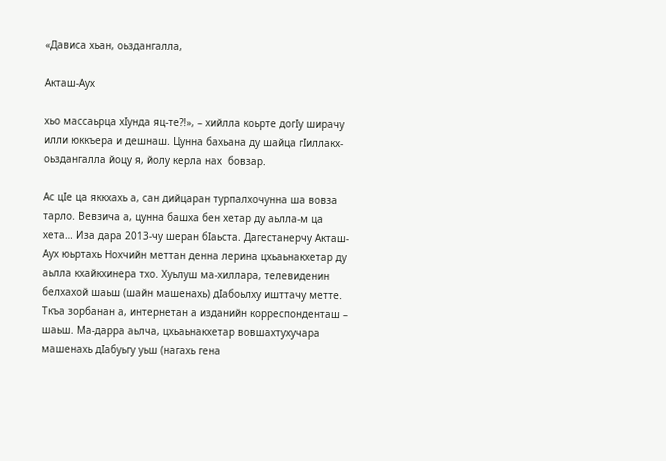«Дависа хьан, оьздангалла,

Акташ-Аух

хьо массаьрца хIунда яц-те?!», – хийлла коьрте догIу ширачу илли юккъера и дешнаш. Цунна бахьана ду шайца гIиллакх-оьздангалла йоцу я, йолу керла нах  бовзар.

Ас цIе ца яккхахь а, сан дийцаран турпалхочунна ша вовза тарло. Вевзича а, цунна башха бен хетар ду аьлла-м ца хета… Иза дара 2013-чу шеран бIаьста. Дагестанерчу Акташ-Аух юьртахь Нохчийн меттан денна лерина цхьаьнакхетар ду аьлла кхайкхинера тхо. Хуьлуш ма-хиллара, телевиденин белхахой шаьш (шайн машенахь) дIабоьлху ишттачу метте. Ткъа зорбанан а, интернетан а изданийн корреспонденташ – шаьш. Ма-дарра аьлча, цхьаьнакхетар вовшахтухучара  машенахь дIабуьгу уьш (нагахь гена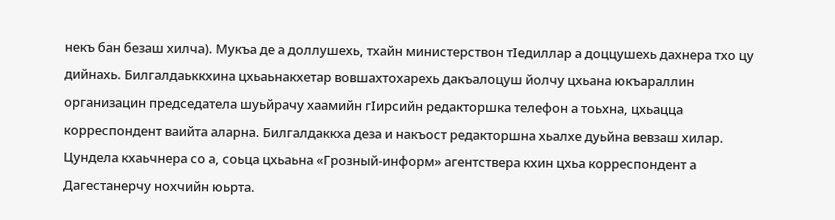некъ бан безаш хилча). Мукъа де а доллушехь, тхайн министерствон тIедиллар а доццушехь дахнера тхо цу дийнахь. Билгалдаьккхина цхьаьнакхетар вовшахтохарехь дакъалоцуш йолчу цхьана юкъараллин организацин председатела шуьйрачу хаамийн гIирсийн редакторшка телефон а тоьхна, цхьацца корреспондент ваийта аларна. Билгалдаккха деза и накъост редакторшна хьалхе дуьйна вевзаш хилар. Цундела кхаьчнера со а, соьца цхьаьна «Грозный-информ» агентствера кхин цхьа корреспондент а Дагестанерчу нохчийн юьрта.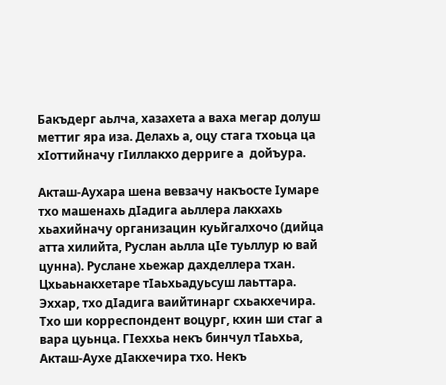Бакъдерг аьлча, хазахета а ваха мегар долуш меттиг яра иза. Делахь а, оцу стага тхоьца ца хIоттийначу гIиллакхо дерриге а  дойъура.

Акташ-Аухара шена вевзачу накъосте Iумаре тхо машенахь дIадига аьллера лакхахь хьахийначу организацин куьйгалхочо (дийца атта хилийта, Руслан аьлла цIе туьллур ю вай цунна). Руслане хьежар дахделлера тхан. Цхьаьнакхетаре тIаьхьадуьсуш лаьттара. Эххар, тхо дIадига ваийтинарг схьакхечира. Тхо ши корреспондент воцург, кхин ши стаг а вара цуьнца. ГIеххьа некъ бинчул тIаьхьа, Акташ-Аухе дIакхечира тхо. Некъ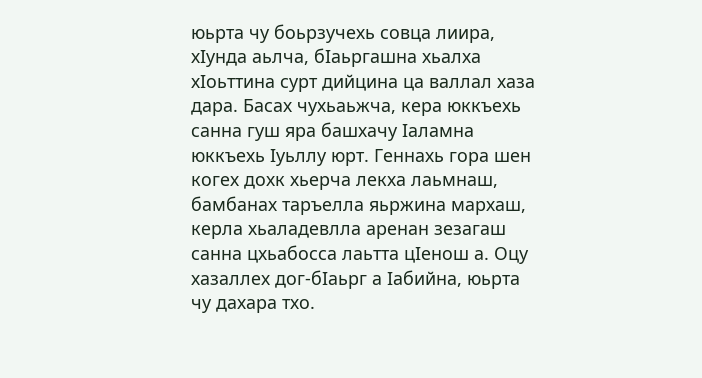юьрта чу боьрзучехь совца лиира, хIунда аьлча, бIаьргашна хьалха хIоьттина сурт дийцина ца валлал хаза дара. Басах чухьаьжча, кера юккъехь санна гуш яра башхачу Iаламна юккъехь Iуьллу юрт. Геннахь гора шен когех дохк хьерча лекха лаьмнаш, бамбанах таръелла яьржина мархаш, керла хьаладевлла аренан зезагаш санна цхьабосса лаьтта цIенош а. Оцу хазаллех дог-бIаьрг а Iабийна, юьрта чу дахара тхо.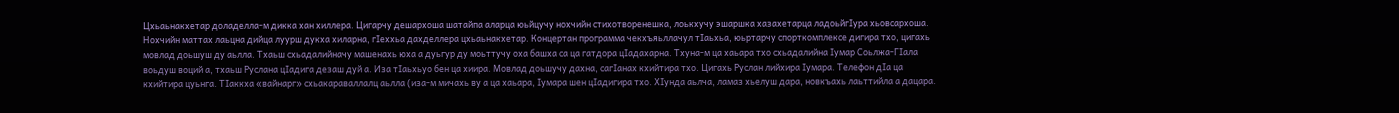Цхьаьнакхетар доладелла-м дикка хан хиллера. Цигарчу дешархоша шатайпа аларца юьйцучу нохчийн стихотворенешка, лоькхучу эшаршка хазахетарца ладоьйгIура хьовсархоша. Нохчийн маттах лаьцна дийца луурш дукха хиларна, гIеххьа дахделлера цхьаьнакхетар. Концертан программа чекхъяьллачул тIаьхьа, юьртарчу спорткомплексе дигира тхо, цигахь мовлад доьшуш ду аьлла. Тхаьш схьадалийначу машенахь юха а дуьгур ду моьттучу оха башха са ца гатдора цIадахарна. Тхуна-м ца хаьара тхо схьадалийна Iумар Соьлжа-ГIала воьдуш воций а, тхаьш Руслана цIадига дезаш дуй а. Иза тIаьхьуо бен ца хиира. Мовлад доьшучу дахна, сагIанах кхийтира тхо. Цигахь Руслан лийхира Iумара. Телефон дIа ца кхийтира цуьнга. ТIаккха «вайнарг» схьакараваллалц аьлла (иза-м мичахь ву а ца хаьара, Iумара шен цIадигира тхо. ХIунда аьлча, ламаз хьелуш дара, новкъахь лаьттийла а дацара.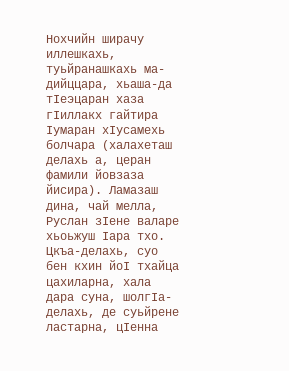Нохчийн ширачу иллешкахь, туьйранашкахь ма-дийццара, хьаша-да тIеэцаран хаза гIиллакх гайтира Iумаран хIусамехь болчара (халахеташ делахь а, церан фамили йовзаза йисира). Ламазаш дина, чай мелла, Руслан зIене валаре хьоьжуш Iара тхо. Цкъа-делахь, суо бен кхин йоI тхайца цахиларна, хала дара суна, шолгIа-делахь, де суьйрене ластарна, цIенна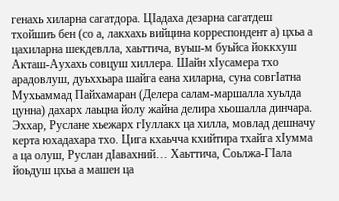генахь хиларна сагатдора. ЦIадаха дезарна сагатдеш тхойшиъ бен (со а, лакхахь вийцина корреспондент а) цхьа а цахиларна шекдевлла, хаьттича, вуьш-м буьйса йоккхуш Акташ-Аухахь совцуш хиллера. Шайн хIусамера тхо арадовлуш, дуьххьара шайга еана хиларна, суна совгIатна Мухьаммад Пайхамаран (Делера салам-маршалла хуьлда цунна) дахарх лаьцна йолу жайна делира хьошалла динчара. Эххар, Руслане хьежарх гIуллакх ца хилла, мовлад дешначу керта юхадахара тхо. Цига кхаьчча кхийтира тхайга хIумма а ца олуш, Руслан дIавахний… Хаьттича, Соьлжа-ГIала йоьдуш цхьа а машен ца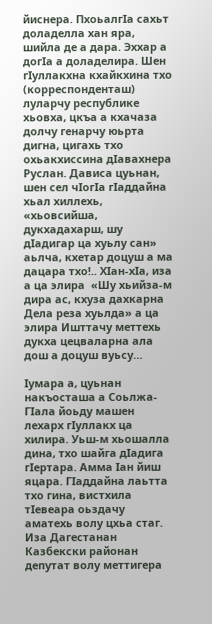йиснера. ПхоьалгIа сахьт доладелла хан яра, шийла де а дара. Эххар а догIа а доладелира. Шен гIуллакхна кхайкхина тхо (корреспонденташ) луларчу республике хьовха, цкъа а кхачаза долчу генарчу юьрта дигна, цигахь тхо охьакхиссина дIавахнера Руслан. Дависа цуьнан, шен сел чIогIа гIаддайна хьал хиллехь, «хьовсийша, дукхадахарш, шу дIадигар ца хуьлу сан» аьлча, кхетар доцуш а ма дацара тхо!.. ХIан-хIа, иза а ца элира  «Шу хьийза-м дира ас, кхуза дахкарна Дела реза хуьлда» а ца элира Ишттачу меттехь дукха цецваларна ала дош а доцуш вуьсу…

Iумара а, цуьнан накъосташа а Соьлжа-ГIала йоьду машен лехарх гIуллакх ца хилира. Уьш-м хьошалла дина, тхо шайга дIадига гIертара. Амма Iан йиш яцара. ГIаддайна лаьтта тхо гина, вистхила тIевеара оьздачу аматехь волу цхьа стаг. Иза Дагестанан Казбекски районан депутат волу меттигера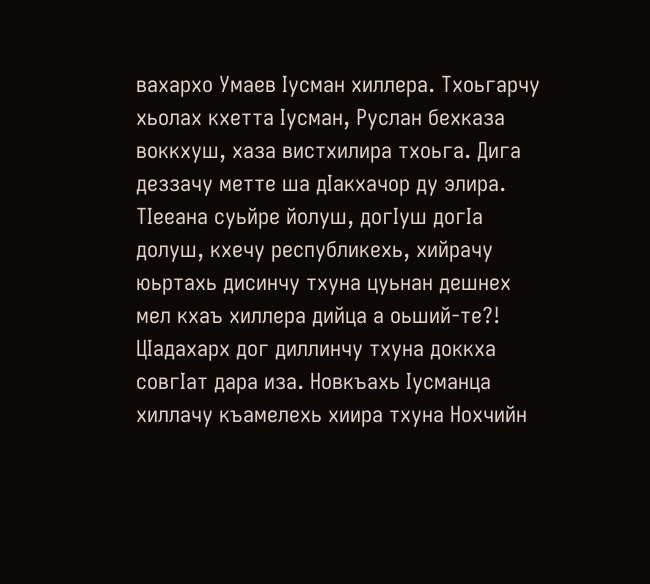вахархо Умаев Iусман хиллера. Тхоьгарчу хьолах кхетта Iусман, Руслан бехказа  воккхуш, хаза вистхилира тхоьга. Дига деззачу метте ша дIакхачор ду элира. ТIееана суьйре йолуш, догIуш догIа долуш, кхечу республикехь, хийрачу юьртахь дисинчу тхуна цуьнан дешнех мел кхаъ хиллера дийца а оьший-те?! ЦIадахарх дог диллинчу тхуна доккха совгIат дара иза. Новкъахь Iусманца хиллачу къамелехь хиира тхуна Нохчийн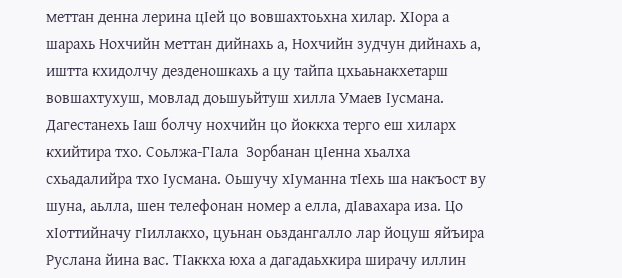меттан денна лерина цIей цо вовшахтоьхна хилар. ХIора а шарахь Нохчийн меттан дийнахь а, Нохчийн зудчун дийнахь а, иштта кхидолчу дезденошкахь а цу тайпа цхьаьнакхетарш вовшахтухуш, мовлад доьшуьйтуш хилла Умаев Iусмана. Дагестанехь Iаш болчу нохчийн цо йоккха терго еш хиларх кхийтира тхо. Соьлжа-ГIала  Зорбанан цIенна хьалха схьадалийра тхо Iусмана. Оьшучу хIуманна тIехь ша накъост ву шуна, аьлла, шен телефонан номер а елла, дIавахара иза. Цо хIоттийначу гIиллакхо, цуьнан оьздангалло лар йоцуш яйъира Руслана йина вас. ТIаккха юха а дагадаьхкира ширачу иллин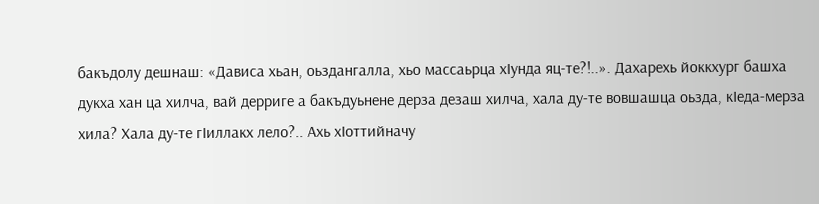бакъдолу дешнаш: «Дависа хьан, оьздангалла, хьо массаьрца хIунда яц-те?!..». Дахарехь йоккхург башха дукха хан ца хилча, вай дерриге а бакъдуьнене дерза дезаш хилча, хала ду-те вовшашца оьзда, кIеда-мерза хила? Хала ду-те гIиллакх лело?.. Ахь хIоттийначу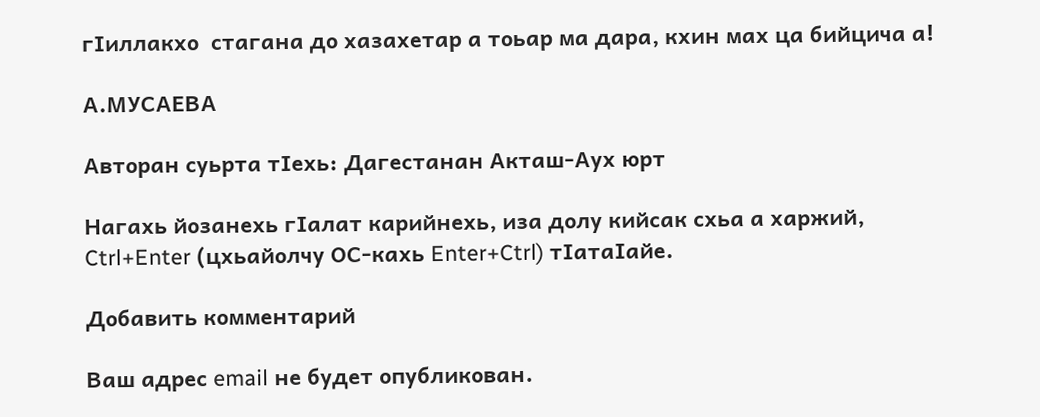гIиллакхо  стагана до хазахетар а тоьар ма дара, кхин мах ца бийцича а!

А.МУСАЕВА

Авторан суьрта тIехь: Дагестанан Акташ-Аух юрт

Нагахь йозанехь гIалат карийнехь, иза долу кийсак схьа а харжий, Ctrl+Enter (цхьайолчу ОС-кахь Enter+Ctrl) тIатаIайе.

Добавить комментарий

Ваш адрес email не будет опубликован.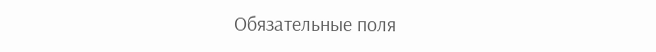Обязательные поля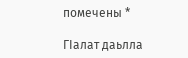помечены *

ГIалат даьлла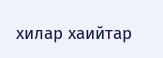хилар хаийтар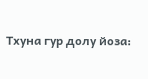Тхуна гур долу йоза: